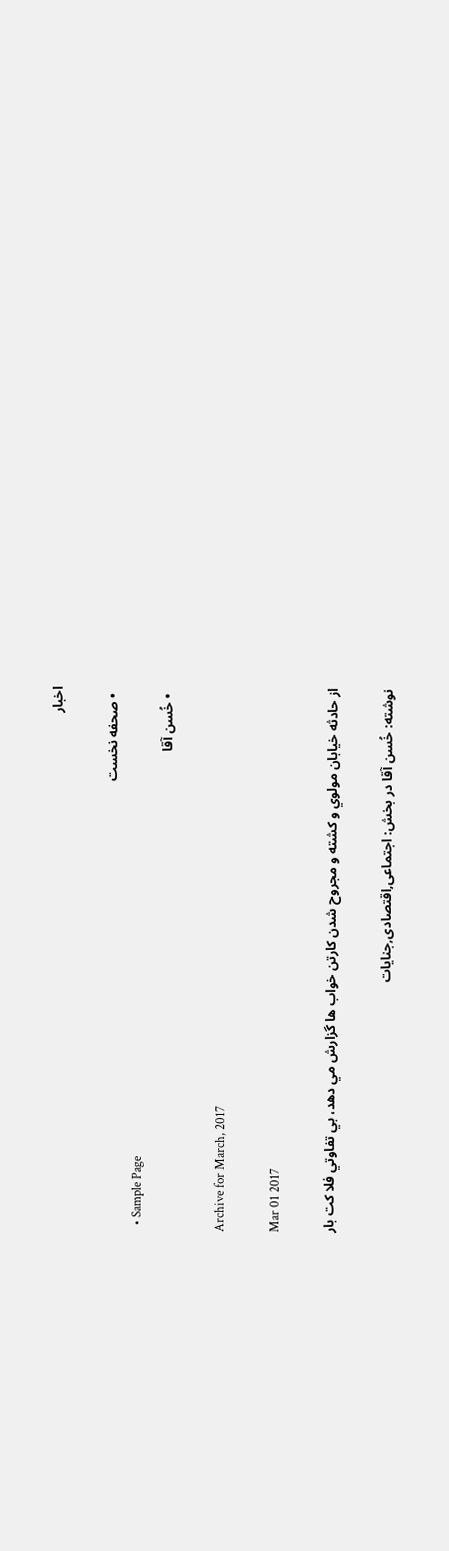اخبار

  • صحفه نخست
  • Sample Page
  • خُسن آقا

Archive for March, 2017

Mar 01 2017

از حادثه خيابان مولوي و كشته و مجروح شدن كارتن خواب ها گزارش مي دهد، بي تفاوتي فلا كت بار

نوشته: خُسن آقا در بخش: اجتماعی,اقتصادی,جنایات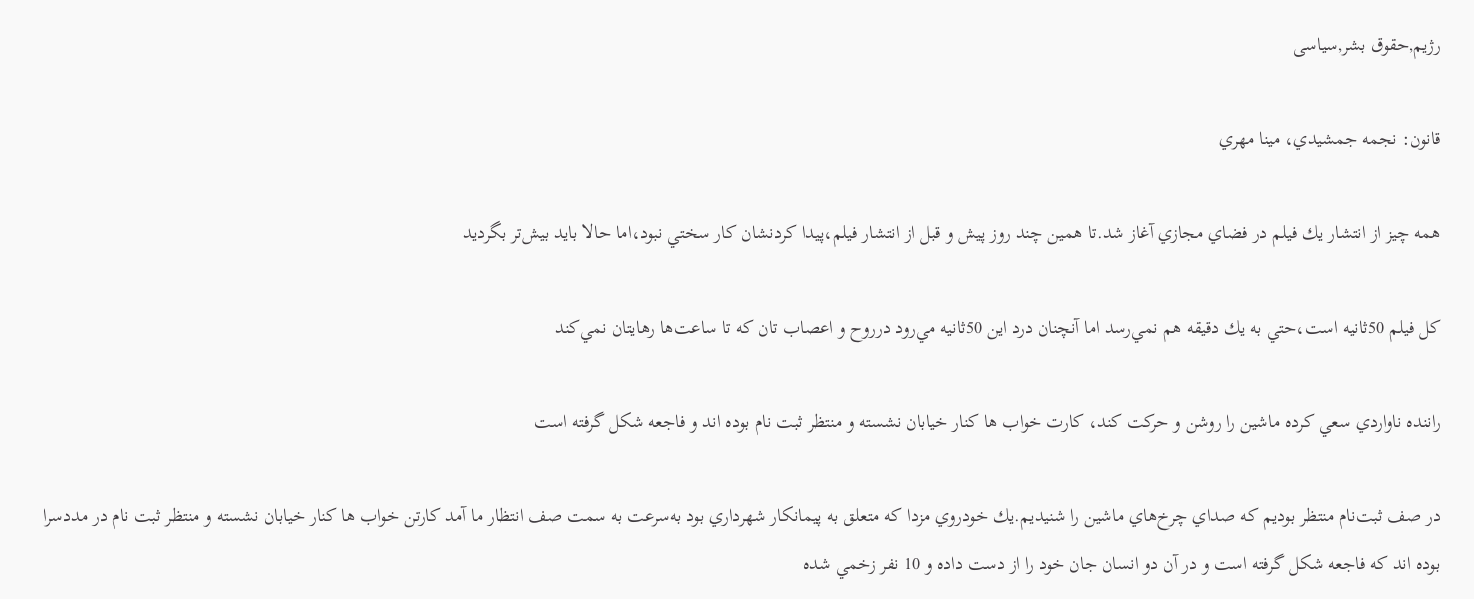رژیم,حقوق بشر,سیاسی

قانون: نجمه جمشيدي، مينا مهري

همه چيز از انتشار يك فيلم در فضاي مجازي آغاز شد.تا همين چند روز پيش و قبل از انتشار فيلم،پيدا كردنشان كار سختي نبود،اما حالا بايد بيش‌تر بگرديد

كل فيلم 50ثانيه است،حتي به يك دقيقه هم نمي‌رسد اما آنچنان درد اين 50ثانيه مي‌رود درروح و اعصاب تان كه تا ساعت‌ها رهايتان نمي‌كند

راننده ناواردي سعي كرده ماشين را روشن و حركت كند، كارت خواب ها كنار خيابان نشسته و منتظر ثبت نام بوده اند و فاجعه شكل گرفته است

در صف ثبت‌نام منتظر بوديم كه صداي چرخ‌هاي ماشين را شنيديم.يك خودروي مزدا كه متعلق به پيمانكار شهرداري بود به‌سرعت به سمت صف انتظار ما آمد كارتن خواب ها كنار خيابان نشسته و منتظر ثبت نام در مددسرا بوده اند كه فاجعه شكل گرفته است و در آن دو انسان جان خود را از دست داده و 10 نفر زخمي شده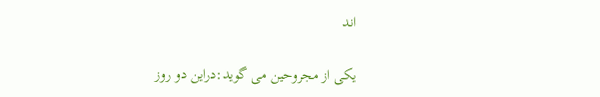اند

یکی از مجروحین می گوید:دراين دو روز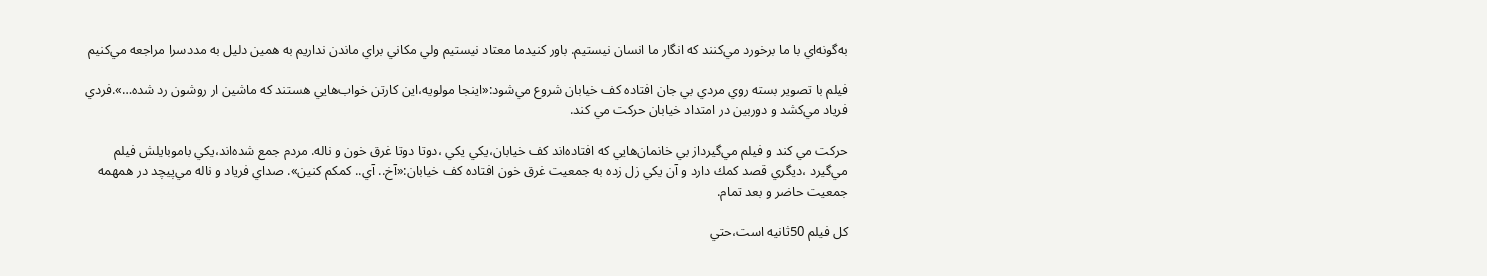به‌گونه‌اي با ما برخورد مي‌كنند كه انگار ما انسان نيستيم. باور كنيدما معتاد نيستیم ولي مكاني براي ماندن نداريم به همين دليل به مددسرا مراجعه مي‌كنيم

فيلم با تصوير بسته روي مردي بي جان افتاده كف خيابان شروع مي‌شود:«اينجا مولويه،اين كارتن خواب‌هايي هستند كه ماشين ار روشون رد شده…».فردي فرياد مي‌كشد و دوربين در امتداد خيابان حركت مي كند.

حركت مي كند و فيلم مي‌گيرداز بي خانمان‌هايي كه افتاده‌اند كف خيابان،يكي يكي ،دوتا دوتا غرق خون و ناله. مردم جمع شده‌اند،يكي باموبايلش فيلم مي‌گيرد ،ديگري قصد كمك دارد و آن يكي زل زده به جمعيت غرق خون افتاده كف خيابان:«آخ.. آي.. كمكم كنين». صداي فرياد و ناله مي‌پيچد در همهمه‌ جمعيت حاضر و بعد تمام.

كل فيلم 50ثانيه است،حتي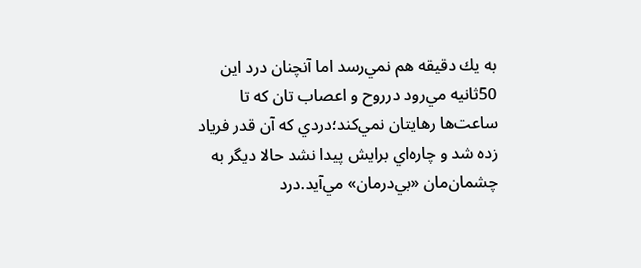به يك دقيقه هم نمي‌رسد اما آنچنان درد اين 50ثانيه مي‌رود درروح و اعصاب تان كه تا ساعت‌ها رهايتان نمي‌كند؛دردي كه آن قدر فرياد زده شد و چاره‌اي برايش پيدا نشد حالا ديگر به چشمان‌مان «بي‌درمان» مي‌آيد.درد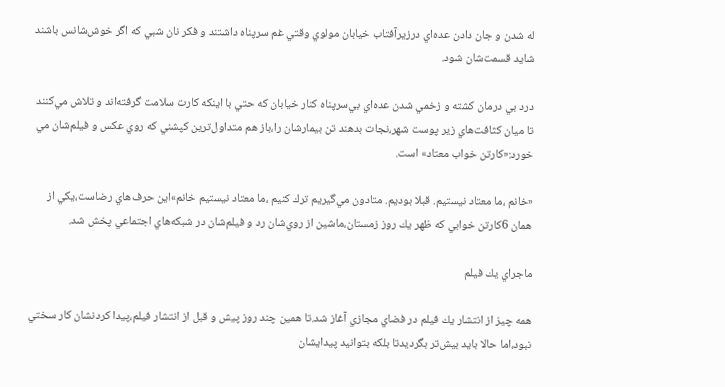له شدن و جان دادن عده‌اي درزيرآفتاب خيابان مولوي وقتي غم سرپناه داشتند و فكر نان شبي كه اگر خوش‌شانس باشند شايد قسمت‌شان شود.

درد بي درمان كشته و زخمي شدن عده‌اي بي‌سرپناه كنار خيابان كه حتي با اينكه كارت سلامت گرفته‌اند و تلاش مي‌كنند تا ميان كثافت‌هاي زير پوست شهر،نجات بدهند تن بيمارشان را،باز هم متداول‌ترين كپشني كه روي عكس و فيلم‌شان مي خورد:«كارتن خواب معتاد» است.

«خانم ،ما معتاد نيستيم. قبلا بوديم. متادون مي‌گيريم ترك كنيم ،ما معتاد نيستيم خانم»اين حرف‌هاي رضاست،يكي از همان 6كارتن خوابي كه ظهر يك روز زمستان،ماشين از روي‌شان رد و فيلم‌شان در شبكه‌هاي اجتماعي پخش شد.

ماجراي يك فيلم

همه چيز از انتشار يك فيلم در فضاي مجازي آغاز شد.تا همين چند روز پيش و قبل از انتشار فيلم،پيدا كردنشان كار سختي نبود،اما حالا بايد بيش‌تر بگرديدتا بلكه بتوانيد پيدايشان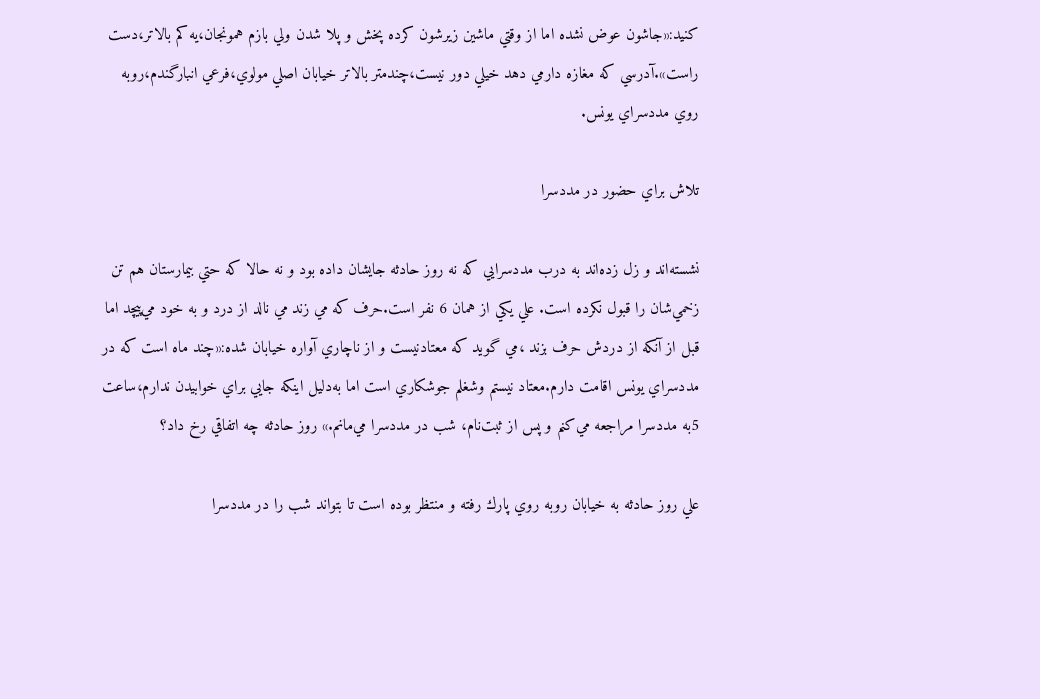كنيد:«جاشون عوض نشده اما از وقتي ماشين زيرشون كرده پخش و پلا شدن ولي بازم همونجان،يه كم بالاتر،دست راست».آدرسي كه مغازه دارمي دهد خيلي دور نيست،چندمتر بالاتر خيابان اصلي مولوي،فرعي انبارگندم،رو‌به روي مددسراي يونس.

تلاش براي حضور در مددسرا

نشسته‌اند و زل زده‌اند به درب مددسرايي كه نه روز حادثه جايشان داده بود و نه حالا كه حتي بيمارستان هم تن زخمي‌شان را قبول نكرده است. علي يكي از همان 6 نفر است.حرف كه مي زند مي نالد از درد و به خود مي‌پيچد اما قبل از آنكه از دردش حرف بزند ،مي گويد كه معتادنيست و از ناچاري آواره خيابان شده:«چند ماه است كه در مددسراي يونس اقامت دارم.معتاد نيستم وشغلم جوشكاري است اما به‌دليل اينكه جايي براي خوابيدن ندارم،ساعت 5به مددسرا مراجعه مي‌كنم و پس از ثبت‌نام، شب در مددسرا مي‌مانم.» روز حادثه چه اتفاقي رخ داد؟

علي روز حادثه به خيابان رو‌به روي پارك رفته و منتظر بوده است تا بتواند شب را در مددسرا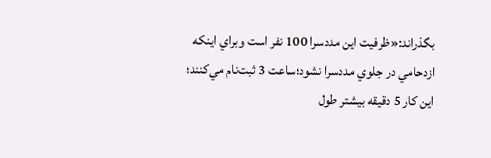بگذراند:«ظرفيت اين مددسرا 100 نفر است وبراي اينكه ازدحامي در جلوي مددسرا نشود؛ساعت 3 ثبت‌نام مي‌كنند؛ اين كار 5 دقيقه بيشتر طول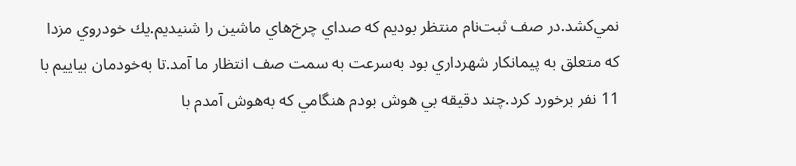نمي‌كشد.در صف ثبت‌نام منتظر بوديم كه صداي چرخ‌هاي ماشين را شنيديم.يك خودروي مزدا كه متعلق به پيمانكار شهرداري بود به‌سرعت به سمت صف انتظار ما آمد.تا به‌خودمان بياييم با 11 نفر برخورد كرد.چند دقيقه بي هوش بودم هنگامي كه به‌هوش آمدم با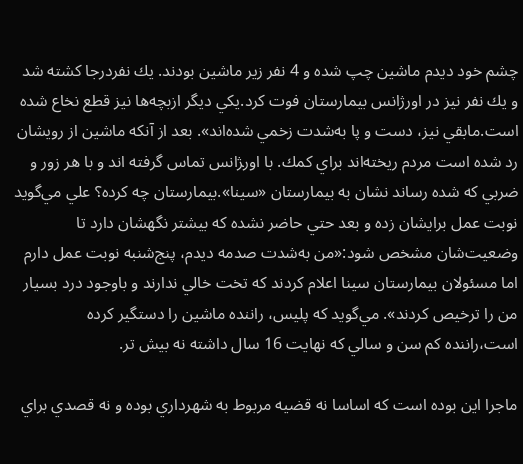چشم خود ديدم ماشين چپ شده و 4 نفر زير ماشين بودند. يك نفردرجا كشته شد و يك نفر نيز در اورژانس بيمارستان فوت كرد.يكي ديگر ازبچه‌ها نيز قطع نخاع شده است.مابقي نيز، دست و پا به‌شدت زخمي شده‌اند». بعد از آنكه ماشين از رويشان رد شده است مردم ريخته‌اند براي كمك. با اور‍ژانس تماس گرفته اند و با هر زور و ضربي كه شده رساند نشان به بيمارستان «سينا».بيمارستان چه كرده؟ علي مي‌گويد نوبت عمل برايشان زده و بعد حتي حاضر نشده كه بيشتر نگهشان دارد تا وضعيت‌شان مشخص شود:«من به‌شدت صدمه ديدم، پنج‌شنبه نوبت عمل دارم اما مسئولان بيمارستان سينا اعلام كردند كه تخت خالي ندارند و باوجود درد بسيار من را ترخيص كردند». مي‌گويد كه پليس، راننده ماشين را دستگير كرده است،راننده كم سن و سالي كه نهايت 16 سال داشته نه بيش تر.

ماجرا اين بوده است كه اساسا نه قضيه مربوط به شهرداري بوده و نه قصدي براي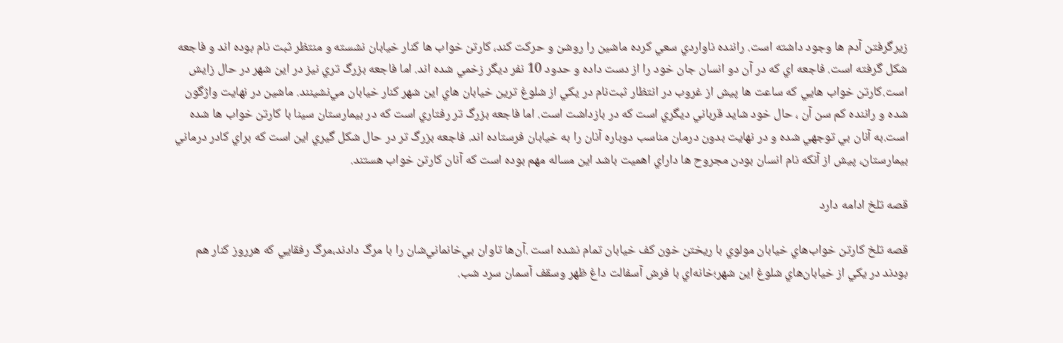زيرگرفتن آدم ها وجود داشته است. راننده ناواردي سعي كرده ماشين را روشن و حركت كند، كارتن خواب ها كنار خيابان نشسته و منتظر ثبت نام بوده اند و فاجعه شكل گرفته است. فاجعه اي كه در آن دو انسان جان خود را از دست داده و حدود 10 نفر ديگر زخمي شده اند. اما فاجعه بزرگ تري نيز در اين شهر در حال زايش است.كارتن خواب هايي كه ساعت ها پيش از غروب در انتظار ثبت‌نام در يكي از شلوغ ترين خيابان هاي اين شهر كنار خيابان مي‌نشينند. ماشين در نهايت واژگون شده و راننده كم سن آن ، حال خود شايد قرباني ديگري است كه در بازداشت است. اما فاجعه بزرگ تر رفتاري است كه در بيمارستان سينا با كارتن خواب ها شده است.به آنان بي توجهي شده و در نهايت بدون درمان مناسب دوباره آنان را به خيابان فرستاده اند. فاجعه بزرگ تر در حال شكل گيري اين است كه براي كادر درماني بيمارستان، پيش از آنكه نام انسان بودن مجروح ها داراي اهميت باشد اين مساله مهم بوده است كه آنان كارتن خواب هستند.

قصه تلخ ادامه دارد

قصه تلخ كارتن خواب‌هاي خيابان مولوي با ريختن خون كف خيابان تمام نشده است .آن‌ها تاوان بي‌خانماني‌شان را با مرگ دادند،مرگ رفقايي كه هرروز کنار هم بودند در يكي از خيابان‌هاي شلوغ اين شهر؛خانه‌اي با فرش آسفالت داغ ظهر وسقف آسمان سرد شب.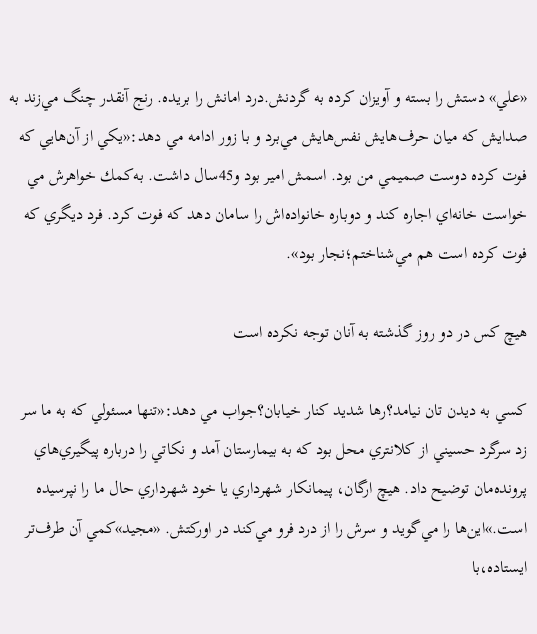«علي» دستش را بسته و آويزان كرده به گردنش.درد امانش را بريده. رنج آنقدر چنگ مي‌زند به صدايش كه ميان حرف‌هايش نفس‌هايش مي‌برد و با زور ادامه مي دهد:«يكي از آن‌هايي كه فوت كرده دوست صميمي من بود. اسمش امير بود و45سال داشت. به‌كمك خواهرش مي خواست خانه‌اي اجاره كند و دوباره خانواده‌اش را سامان دهد كه فوت كرد. فرد ديگري كه فوت كرده است هم مي‌شناختم؛نجار بود».

هيچ كس در دو روز گذشته به آنان توجه نكرده است

كسي به ديدن تان نيامد؟رها شديد كنار خيابان؟جواب مي دهد:«تنها مسئولي كه به ما سر زد سرگرد حسيني از كلانتري محل بود كه به بيمارستان آمد و نكاتي را درباره پيگيري‌هاي پرونده‌مان توضيح داد. هيچ ارگان، پيمانكار شهرداري يا خود شهرداري حال ما را نپرسيده است.»اين‌ها را مي‌گويد و سرش را از درد فرو مي‌كند در اوركتش. «مجيد»كمي آن طرف‌تر ايستاده،با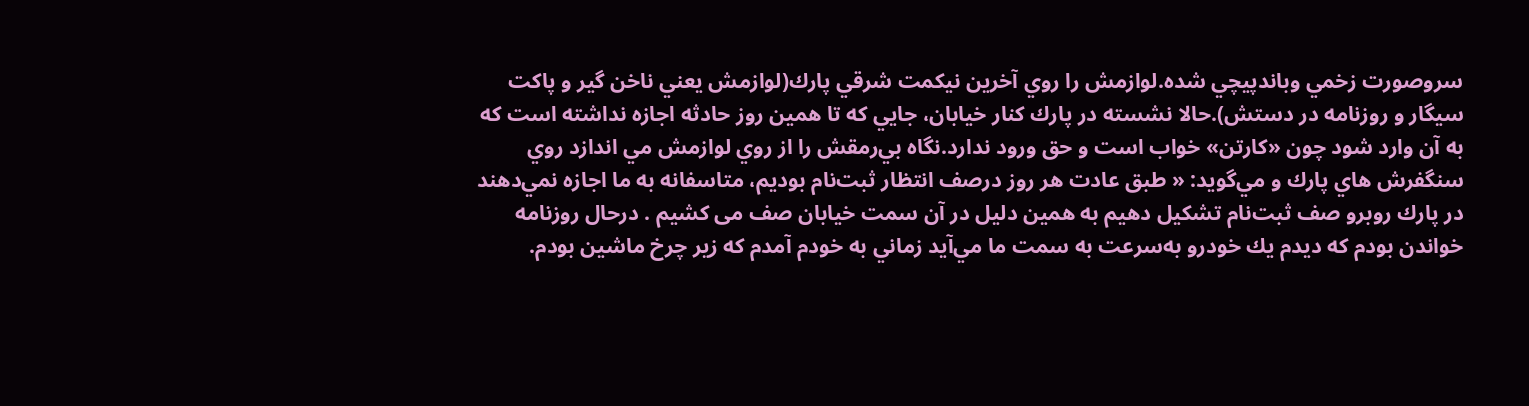سروصورت زخمي وباندپيچي شده.لوازمش را روي آخرين نيكمت شرقي پارك(لوازمش يعني ناخن گير و پاكت سيگار و روزنامه در دستش).حالا نشسته در پارك کنار خيابان، جايي كه تا همين روز حادثه اجازه نداشته است كه به آن وارد شود چون «كارتن» خواب است و حق ورود ندارد.نگاه بي‌رمقش را از روي لوازمش مي اندازد روي سنگفرش هاي پارك و مي‌گويد: « طبق عادت هر روز درصف انتظار ثبت‌نام بوديم، متاسفانه به ما اجازه نمي‌دهند در پارك روبرو صف ثبت‌نام تشكيل دهيم به همين دليل در آن سمت خيابان صف می کشیم . درحال روزنامه خواندن بودم كه ديدم يك خودرو به‌سرعت به سمت ما مي‌آيد زماني به خودم آمدم كه زير چرخ ماشين بودم.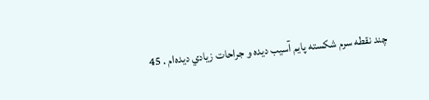چند نقطه سرم شكسته پايم آسيب ديده و جراحات زيادي ديده‌ام . 45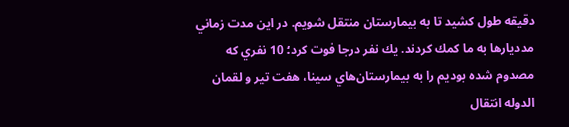دقيقه طول كشيد تا به بيمارستان منتقل شويم. در اين مدت زماني مدديارها به ما كمك كردند. يك نفر درجا فوت كرد؛ 10 نفري كه مصدوم شده‌ بوديم را به بيمارستان‌هاي سينا، هفت تير و لقمان الدوله انتقال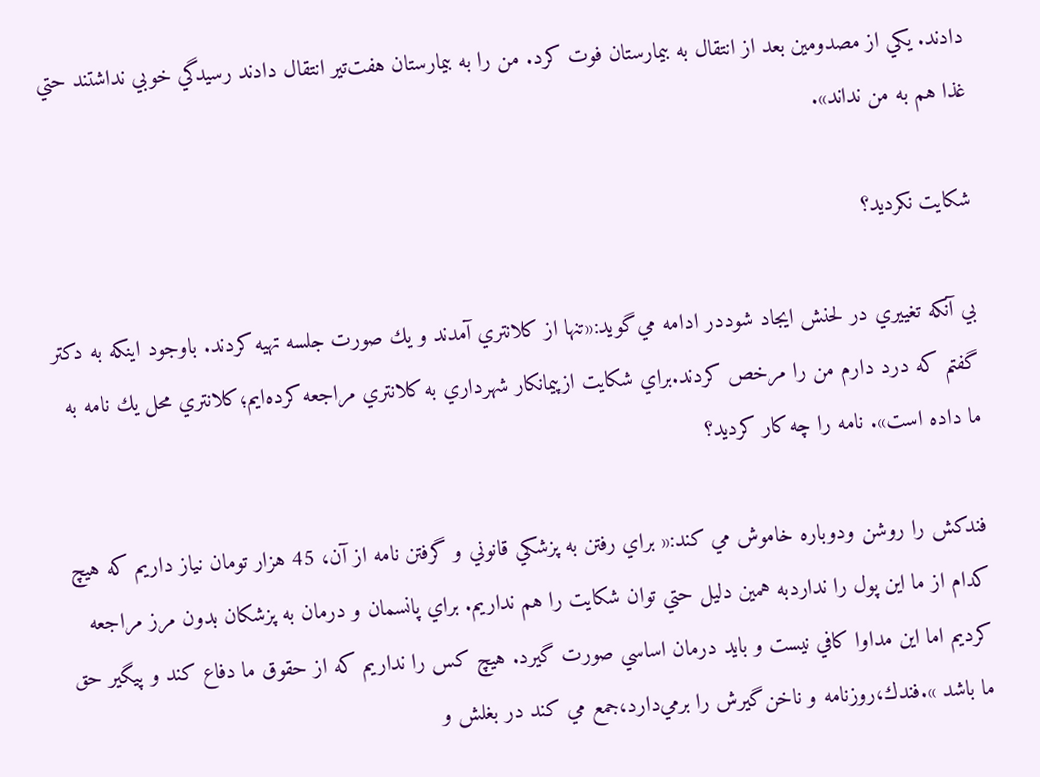دادند. يكي از مصدومين بعد از انتقال به بيمارستان فوت كرد. من را به بيمارستان هفت‌تير انتقال دادند رسيدگي خوبي نداشتند حتي غذا هم به من نداند».

شكايت نكرديد؟

بي آنكه تغييري در لحنش ايجاد شوددر ادامه مي‌گويد:«تنها از كلانتري آمدند و يك صورت جلسه تهيه كردند. باوجود اينكه به دكتر گفتم كه درد دارم من را مرخص كردند.براي شكايت ازپيمانكار شهرداري به كلانتري مراجعه كرده‌ايم؛كلانتري محل يك نامه به ما داده است». نامه را چه كار كرديد؟

فندكش را روشن ودوباره خاموش مي كند:« براي رفتن به پزشكي قانوني و گرفتن نامه از آن، 45 هزار تومان نياز داريم كه هيچ كدام از ما اين پول را نداردبه همين دليل حتي توان شكايت را هم نداريم. براي پانسمان و درمان به پزشكان بدون مرز مراجعه كرديم اما اين مداوا كافي نيست و بايد درمان اساسي صورت گيرد. هيچ كس را نداريم كه از حقوق ما دفاع كند و پيگير حق ما باشد ».فندك،روزنامه و ناخن‌گيرش را بر‌مي‌دارد،جمع مي كند در بغلش و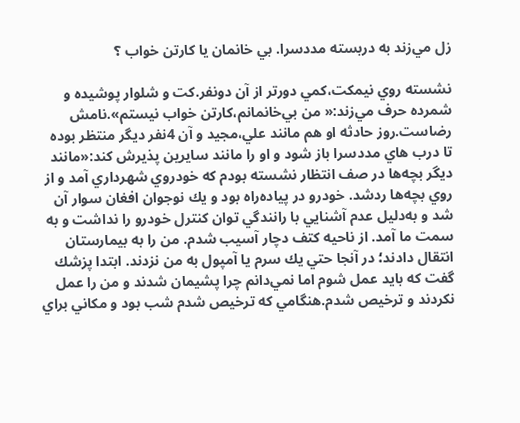زل مي‌زند به دربسته‌ مددسرا. بي خانمان يا كارتن خواب ؟

نشسته روي نيمكت،كمي دورتر از آن دونفر.كت و شلوار پوشيده و شمرده حرف مي‌زند:« من بي‌خانمانم،كارتن خواب نيستم».نامش رضاست.روز حادثه او هم مانند علي،مجيد و آن 4نفر ديگر منتظر بوده تا درب هاي مددسرا باز شود و او را مانند سايرين پذيرش كند:«مانند ديگر بچه‌ها در صف انتظار نشسته بودم كه خودروي شهرداري آمد و از روي بچه‌ها ردشد. خودرو در پياده‌راه بود و يك نوجوان افغان سوار آن شد و به‌دليل عدم آشنايي با رانندگي توان كنترل خودرو را نداشت و به سمت ما آمد. از ناحيه كتف دچار آسيب شدم. من را به بيمارستان انتقال دادند؛ در آنجا حتي يك سرم يا آمپول به من نزدند. ابتدا پزشك گفت كه بايد عمل شوم اما نمي‌دانم چرا پشيمان شدند و من را عمل نكردند و ترخيص شدم.هنگامي كه ترخيص شدم شب بود و مكاني براي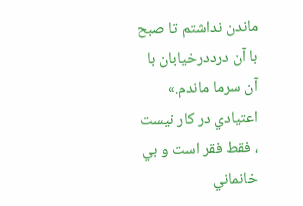ماندن نداشتم تا صبح با آن درددرخيابان با آن سرما ماندم.» اعتيادي در كار نيست ، فقط فقر است و بي خانماني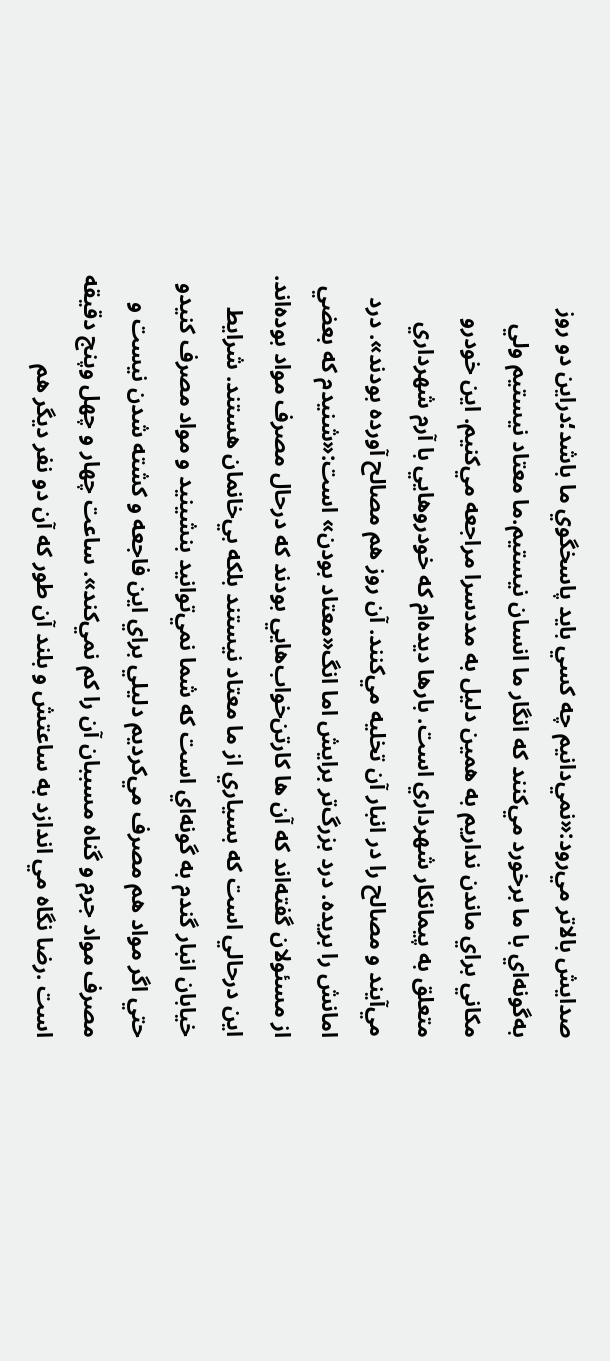صدايش بالاتر مي‌رود:«نمي‌دانيم چه كسي بايد پاسخگوي ما باشد؛دراين دو روز به‌گونه‌اي با ما برخورد مي‌كنند كه انگار ما انسان نيستيم.ما معتاد نيستیم ولي مكاني براي ماندن نداريم به همين دليل به مددسرا مراجعه مي‌كنيم. اين خودرو متعلق به پيمانكار شهرداري است. بارها ديده‌ام كه خودروهايي با آرم شهرداري مي‌آيند و مصالح را در انبار آن تخليه مي‌‌كنند. آن روز هم مصالح آورده بودند». درد امانش را بريده. درد بزرگ‌تر برايش اما انگ«معتاد بودن» است:«شنيدم كه بعضي از مسئولان گفته‌اند كه آن ها كارتن‌خواب‌هايي بودند كه درحال مصرف مواد بوده‌اند. اين درحالي است كه بسياري از ما معتاد نيستند بلكه بي‌خانمان هستند. شرايط خيابان انبار گندم به گونه‌اي است كه شما نمي‌توانيد بنشينید و مواد مصرف كنيدو حتي اگر مواد هم مصرف مي‌كرديم دليلي براي اين فاجعه و كشته شدن نيست و مصرف مواد جرم و گناه مسببان آن را كم نمي‌كند». ساعت چهار و چهل وپنج دقيقه است .رضا نگاه مي اندازد به ساعتش و بلند آن طور كه آن دو نفر ديگر هم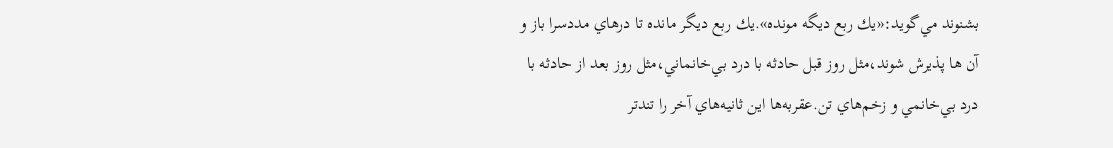بشنوند مي‌گويد:«يك ربع ديگه مونده».يك ربع ديگر مانده تا در‌هاي مددسرا باز و آن ها پذيرش شوند،مثل روز قبل حادثه با درد بي‌خانماني،مثل روز بعد از حادثه با درد بي‌خانمي و زخم‌هاي تن.عقربه‌ها اين ثانيه‌هاي آخر را تندتر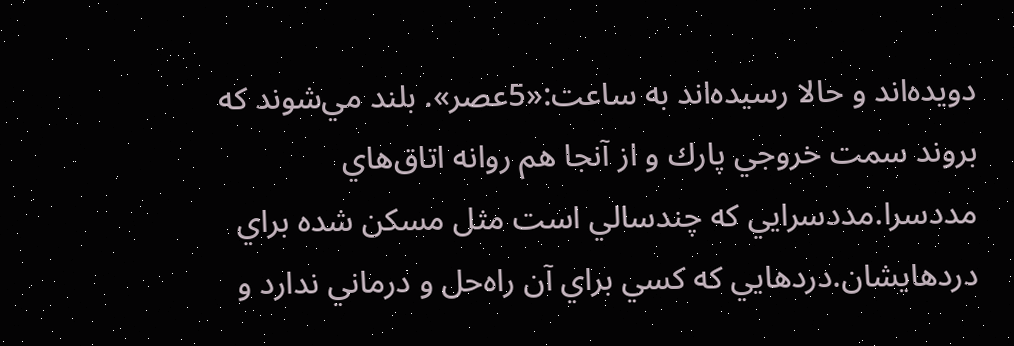دويده‌اند و حالا رسيده‌اند به ساعت:«5عصر». بلند مي‌شوند كه بروند سمت خروجي پارك و از آنجا هم روانه اتاق‌هاي مددسرا.مددسرايي كه چندسالي است مثل مسكن شده براي دردهايشان.دردهايي كه كسي براي آن راه‌حل و درماني ندارد و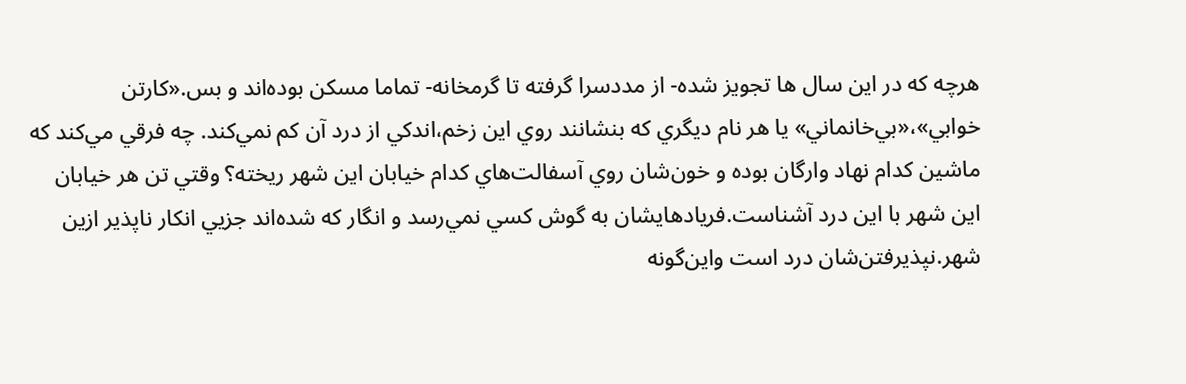هرچه كه در اين سال ها تجويز شده- از مددسرا گرفته تا گرمخانه- تماما مسكن بوده‌اند و بس.«كارتن خوابي»،«بي‌خانماني» يا هر نام ديگري كه بنشانند روي اين زخم،اندكي از درد آن كم نمي‌كند. چه فرقي مي‌كند كه ماشين كدام نهاد وارگان بوده و خون‌شان روي آسفالت‌هاي كدام خيابان اين شهر ريخته؟ وقتي تن هر خيابان اين شهر با اين درد آشناست.فريادهايشان به گوش كسي نمي‌رسد و انگار كه شده‌اند جزيي انكار ناپذير ازين شهر.نپذيرفتن‌شان درد است واين‌گونه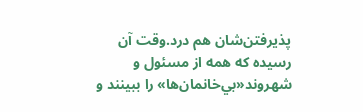پذيرفتن‌شان هم درد.وقت آن رسيده كه همه از مسئول و شهروند«بي‌خانمان‌ها» را ببينند و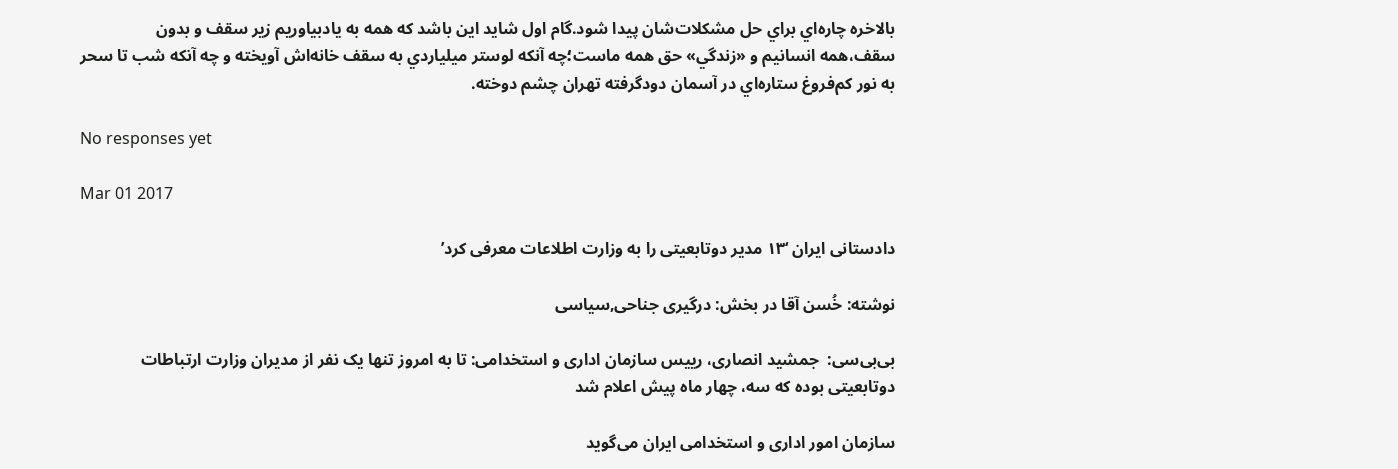بالاخره چاره‌اي براي حل مشكلات‌شان پيدا شود.گام اول شايد اين باشد كه همه به يادبياوريم زير سقف و بدون سقف،همه انسانيم و «زندگي» حق همه‌ ‌ماست؛چه آنكه لوستر ميلياردي به سقف خانه‌اش آويخته و چه آنكه شب تا سحر به نور كم‌فروغ ستاره‌اي در آسمان دودگرفته تهران چشم دوخته.

No responses yet

Mar 01 2017

دادستانی ایران ‘۱۳ مدیر دوتابعیتی را به وزارت اطلاعات معرفی کرد’

نوشته: خُسن آقا در بخش: درگیری جناحی,سیاسی

بی‌بی‌سی:  جمشید انصاری، رییس سازمان اداری و استخدامی: تا به امروز تنها یک نفر از مدیران وزارت ارتباطات دوتابعیتی بوده که سه، چهار ماه پیش اعلام شد

سازمان امور اداری و استخدامی ایران می‌گوید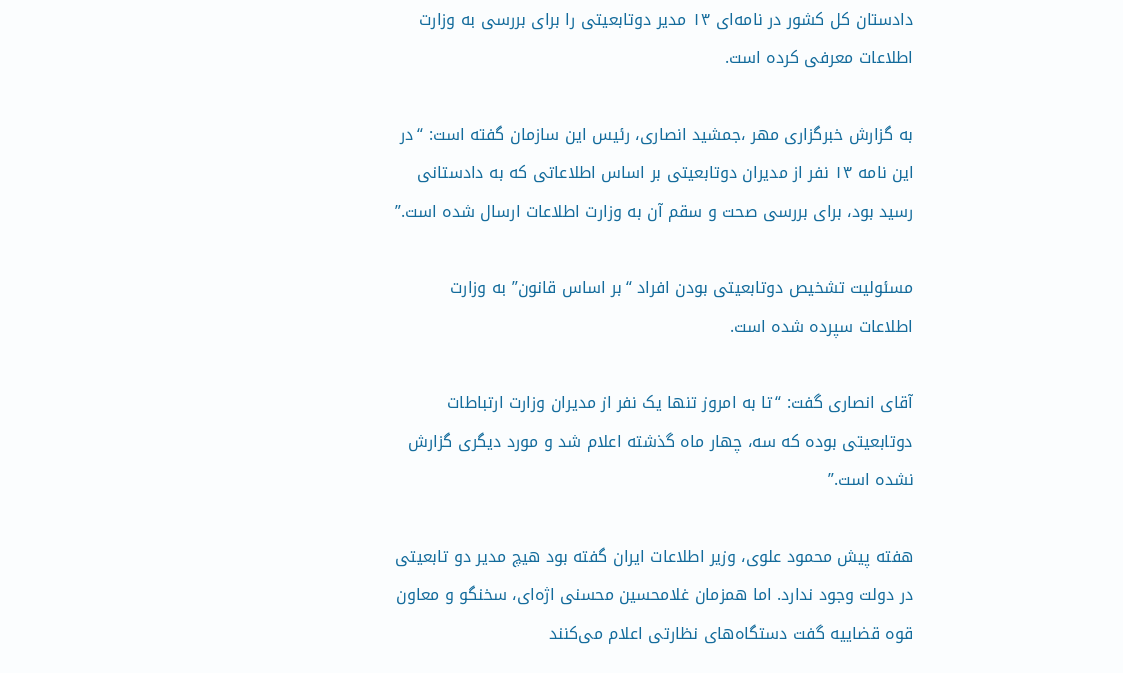دادستان کل کشور در نامه‌ای ۱۳ مدیر دوتابعیتی را برای بررسی به وزارت اطلاعات معرفی کرده است.

به گزارش خبرگزاری مهر ،جمشید انصاری، رئیس این سازمان گفته است: “در این نامه ۱۳ نفر از مدیران دوتابعیتی بر اساس اطلاعاتی که به دادستانی رسید بود، برای بررسی صحت و سقم آن به وزارت اطلاعات ارسال شده است.”

مسئولیت تشخیص دوتابعیتی بودن افراد “بر اساس قانون” به وزارت اطلاعات سپرده شده است.

آقای انصاری گفت: “تا به امروز تنها یک نفر از مدیران وزارت ارتباطات دوتابعیتی بوده که سه، چهار ماه گذشته اعلام شد و مورد دیگری گزارش نشده است.”

هفته پیش محمود علوی، وزیر اطلاعات ایران گفته بود هیچ مدیر دو تابعیتی در دولت وجود ندارد. اما همزمان غلامحسین محسنی اژه‌ای، سخنگو و معاون قوه قضاییه گفت دستگاه‌های نظارتی اعلام می‌کنند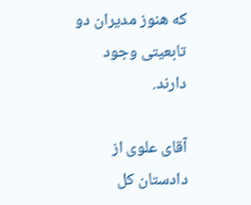که هنوز مدیران دو تابعیتی وجود دارند.

آقای علوی از دادستان کل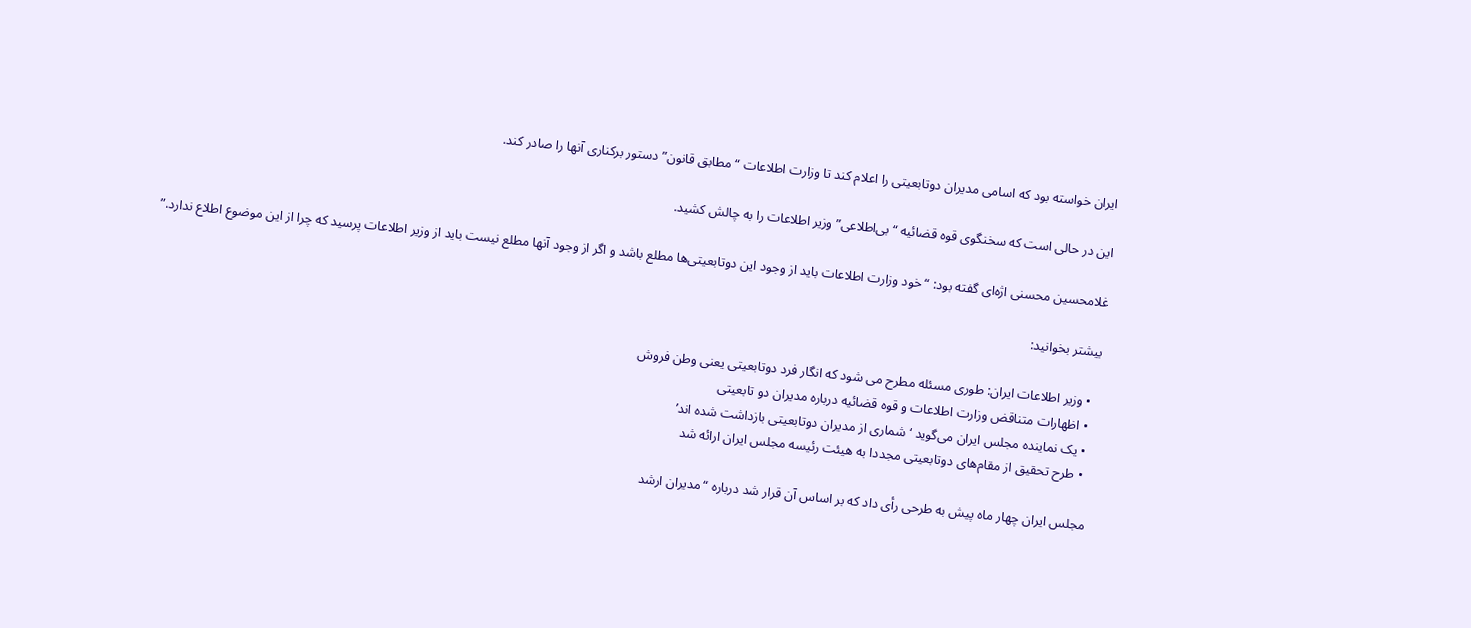ایران خواسته بود که اسامی مدیران دوتابعیتی را اعلام کند تا وزارت اطلاعات “مطابق قانون” دستور برکناری آنها را صادر کند.

این در حالی است که سخنگوی قوه قضائیه “بی‌اطلاعی” وزیر اطلاعات را به چالش کشید.

غلامحسین محسنی اژه‌ای گفته بود: “خود وزارت اطلاعات باید از وجود این دوتابعیتی‌ها مطلع باشد و اگر از وجود آنها مطلع نیست باید از وزیر اطلاعات پرسید که چرا از این موضوع اطلاع ندارد.”

بیشتر بخوانید:

  • وزیر اطلاعات ایران: طوری مسئله مطرح می شود که انگار فرد دوتابعیتی یعنی وطن فروش
  • اظهارات متناقض وزارت اطلاعات و قوه قضائیه درباره مدیران دو تابعیتی
  • یک نماینده مجلس ایران می‌گوید ‘شماری از مدیران دوتابعیتی بازداشت شده اند’
  • طرح تحقیق از مقام‌های دوتابعیتی مجددا به هیئت رئیسه مجلس ایران ارائه شد

مجلس ایران چهار ماه پیش به طرحی رأی داد که بر اساس آن قرار شد درباره “مدیران ارشد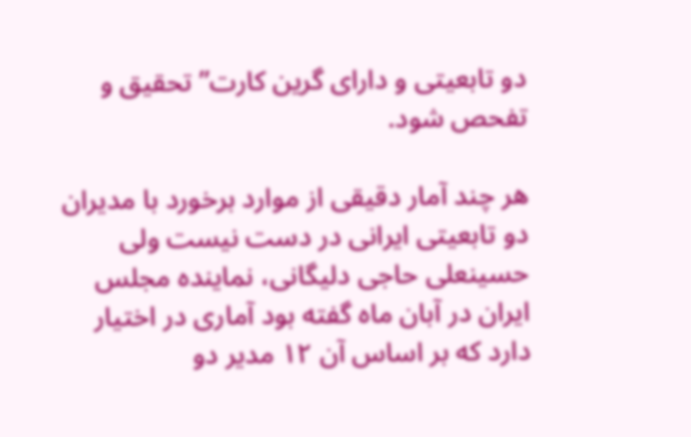دو تابعیتی و دارای گرین کارت” تحقیق و تفحص شود.

هر چند آمار دقیقی از موارد برخورد با مدیران دو تابعیتی ایرانی در دست نیست ولی حسینعلی حاجی دلیگانی، نماینده مجلس ایران در آبان ماه گفته بود آماری در اختیار دارد که بر اساس آن ۱۲ مدیر دو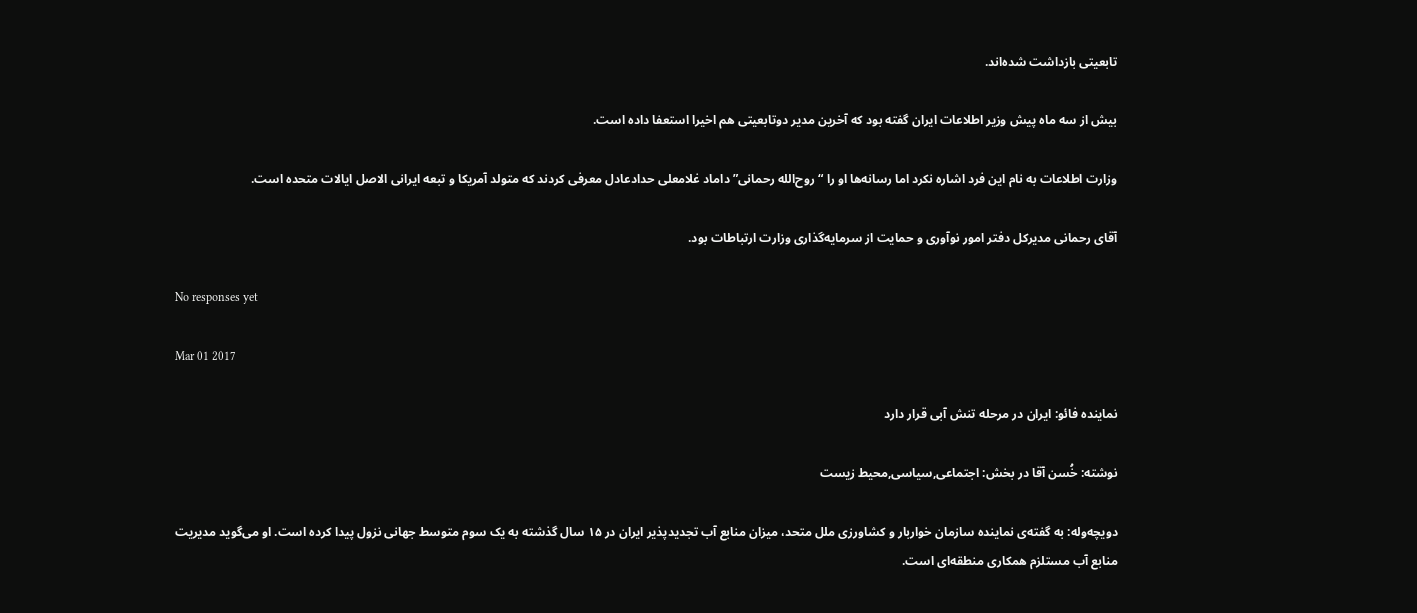تابعیتی بازداشت شده‌اند.

بیش از سه ماه پیش وزیر اطلاعات ایران گفته بود که آخرین مدیر دوتابعیتی هم اخیرا استعفا داده است.

وزارت اطلاعات به نام این فرد اشاره نکرد اما رسانه‌ها او را “روح‌الله رحمانی” داماد غلامعلی حدادعادل معرفی کردند که متولد آمریکا و تبعه ایرانی الاصل ایالات متحده است.

آقای رحمانی مدیرکل دفتر امور نوآوری و حمایت از سرمایه‌گذاری وزارت ارتباطات بود.

No responses yet

Mar 01 2017

نماینده فائو: ایران در مرحله تنش آبی قرار دارد

نوشته: خُسن آقا در بخش: اجتماعی,سیاسی,محیط زیست

دویچه‌وله: به گفته‌ی نماینده سازمان خواربار و کشاورزی ملل متحد، میزان منابع آب تجدیدپذیر ایران در ۱۵ سال گذشته به یک سوم متوسط جهانی نزول پیدا کرده است. او می‌گوید مدیریت منابع آب مستلزم همکاری منطقه‌ای است.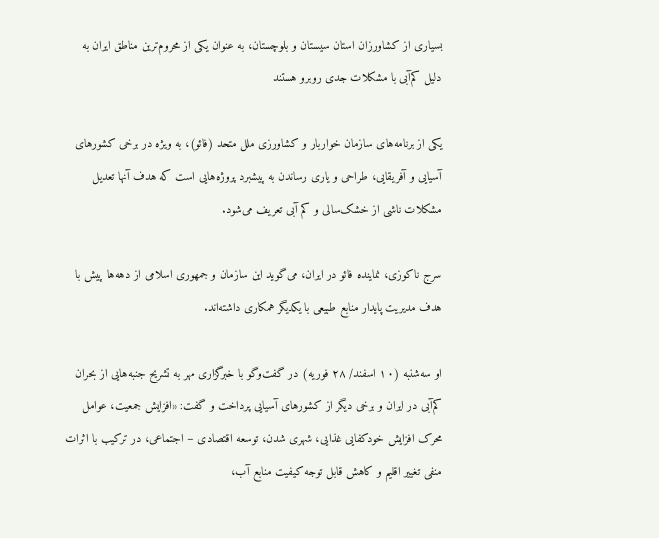بسیاری از کشاورزان استان سیستان و بلوچستان، به عنوان یکی از محروم‌ترین مناطق ایران به دلیل کم‌آبی با مشکلات جدی روبرو هستند

یکی از برنامه‌های سازمان خواربار و کشاورزی ملل متحد (فائو)، به ویژه در برخی کشورهای آسیایی و آفریقایی، طراحی و یاری رساندن به پیشبرد پروژه‌هایی است که هدف آنها تعدیل مشکلات ناشی از خشک‌سالی و کم آبی تعریف می‌شود.

سرج ناکوزی، نماینده فائو در ایران، می‌گوید این سازمان و جمهوری اسلامی از دهه‌ها پیش با هدف مدیریت پایدار منابع طبیعی با یکدیگر همکاری داشته‌اند.

او سه‌شنبه (۱۰ اسفند/ ۲۸ فوریه) در گفت‌وگو با خبرگزاری مهر به تشریح جنبه‌هایی از بحران کم‌آبی در ایران و برخی دیگر از کشورهای آسیایی پرداخت و گفت: «افزایش جمعیت، عوامل محرک افزایش خودکفایی غذایی، شهری شدن، توسعه اقتصادی – اجتماعی، در ترکیب با اثرات منفی تغییر اقلیم و کاهش قابل توجه کیفیت منابع آب،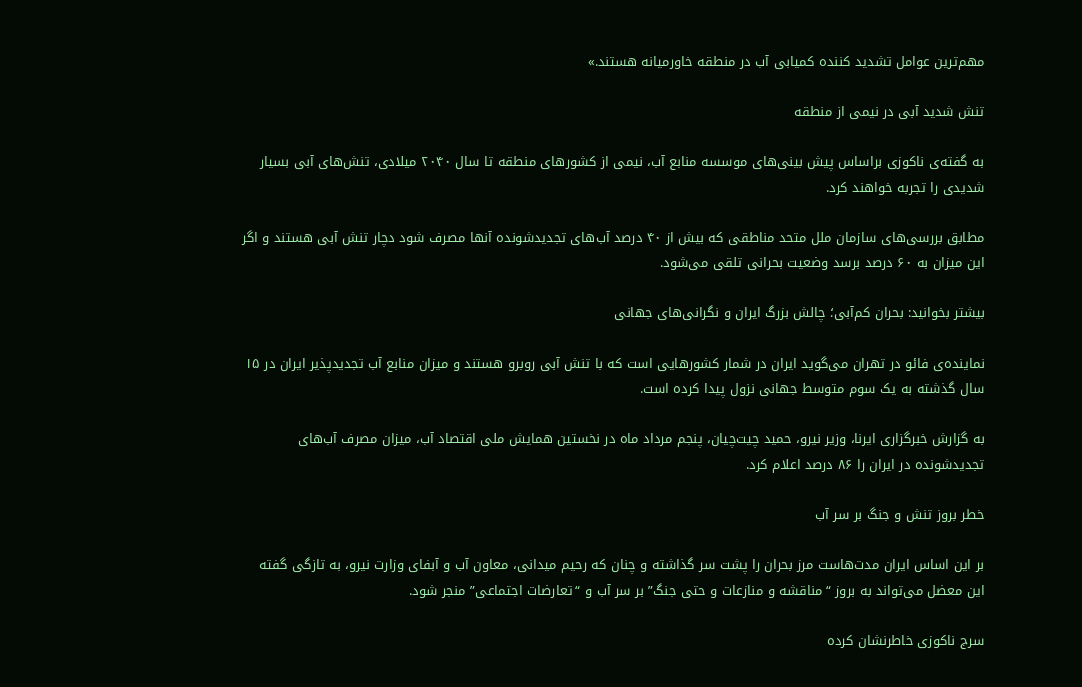مهم‌ترین عوامل تشدید کننده کمیابی آب در منطقه خاورمیانه هستند.»

تنش شدید آبی در نیمی از منطقه

به گفته‌ی ناکوزی براساس پیش بینی‌های موسسه منابع آب، نیمی از کشورهای منطقه تا سال ۲۰۴۰ میلادی، تنش‌های آبی بسیار شدیدی را تجربه خواهند کرد.

مطابق بررسی‌های سازمان ملل متحد مناطقی که بیش از ۴۰ درصد آب‌های تجدیدشونده آنها مصرف شود دچار تنش آبی هستند و اگر این میزان به ۶۰ درصد برسد وضعیت بحرانی تلقی می‌شود.

بیشتر بخوانید: بحران کم‌آبی؛ چالش بزرگ ایران و نگرانی‌های جهانی

نماینده‌ی فائو در تهران می‌گوید ایران در شمار کشورهایی است که با تنش آبی روبرو هستند و میزان منابع آب تجدید‌پذیر ایران در ۱۵ سال گذشته به یک سوم متوسط جهانی نزول پیدا کرده است.

به گزارش خبرگزاری ایرنا، وزیر نیرو، حمید چیت‌چیان، پنجم مرداد ماه در نخستین همایش ملی اقتصاد آب، میزان مصرف آب‌های تجدیدشونده در ایران را ۸۶ درصد اعلام کرد.

خطر بروز تنش و جنگ بر سر آب

بر این اساس ایران مدت‌هاست مرز بحران را پشت سر گذاشته و چنان که رحیم میدانی، معاون آب و آبفای وزارت نیرو، به تازگی گفته این معضل می‌تواند به بروز “مناقشه و منازعات و حتی جنگ” بر سر آب و “تعارضات اجتماعی” منجر شود.

سرج ناکوزی خاطرنشان کرده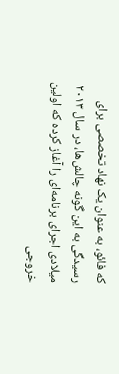که فائو، به عنوان یک نهاد تخصصی برای رسیدگی به این گونه چالش‌ها، در سال ۲۰۱۳ میلادی اجرای برنامه‌ای را آغاز کرده که اولین خروجی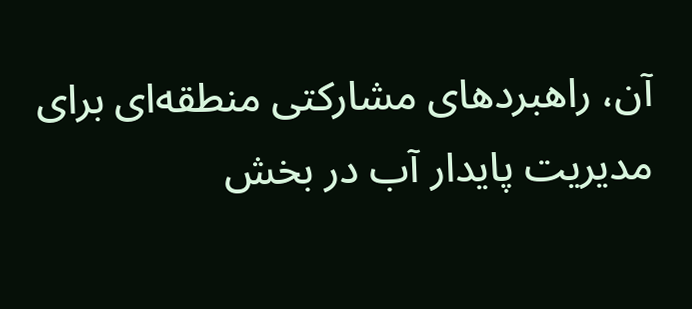آن، راهبردهای مشارکتی منطقه‌ای برای مدیریت پایدار آب در بخش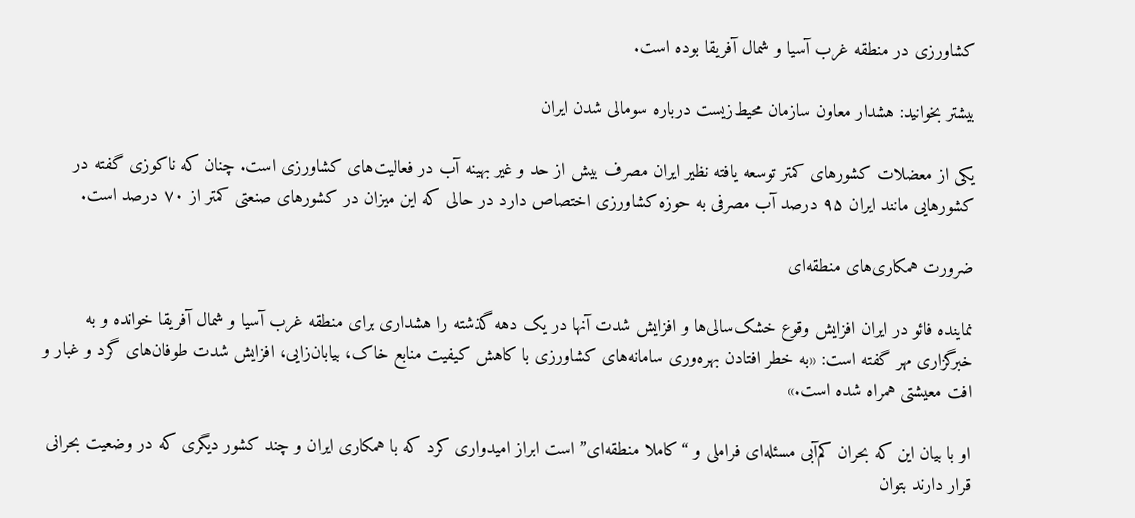کشاورزی در منطقه غرب آسیا و شمال آفریقا بوده است.

بیشتر بخوانید: هشدار معاون سازمان محیط‌زیست درباره سومالی شدن ایران

یکی از معضلات کشورهای کمتر توسعه یافته نظیر ایران مصرف بیش از حد و غیر بهینه آب در فعالیت‌های کشاورزی است. چنان که ناکوزی گفته در کشورهایی مانند ایران ۹۵ درصد آب مصرفی به حوزه کشاورزی اختصاص دارد در حالی که این میزان در کشورهای صنعتی کمتر از ۷۰ درصد است.

ضرورت همکاری‌های منطقه‌ای

نماینده فائو در ایران افزایش وقوع خشک‌سالی‌ها و افزایش شدت آنها در یک دهه گذشته را هشداری برای منطقه غرب آسیا و شمال آفریقا خوانده و به خبرگزاری مهر گفته است: «به خطر افتادن بهره‌وری سامانه‌های کشاورزی با کاهش کیفیت منابع خاک، بیابان‌زایی، افزایش شدت طوفان‌های گرد و غبار و افت معیشتی همراه شده است.»

او با بیان این که بحران کم‌آبی مسئله‌ای فراملی و “کاملا منطقه‌ای” است ابراز امیدواری کرد که با همکاری ایران و چند کشور دیگری که در وضعیت بحرانی قرار دارند بتوان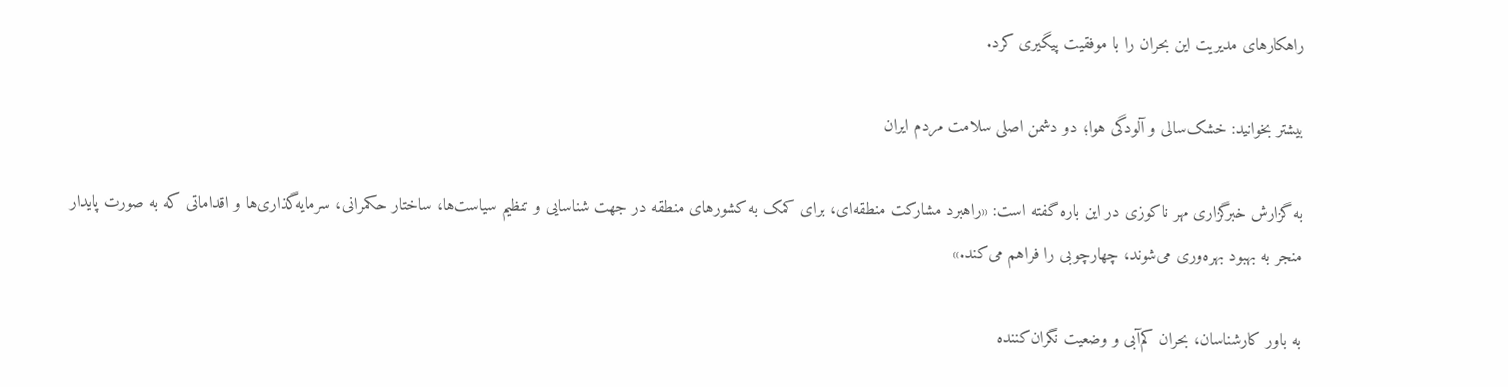راهکارهای مدیریت این بحران را با موفقیت پیگیری کرد.

بیشتر بخوانید: خشک‌سالی و آلودگی هوا؛ دو دشمن اصلی سلامت مردم ایران

به گزارش خبرگزاری مهر ناکوزی در این باره گفته است: «راهبرد مشارکت منطقه‌ای، برای کمک به کشورهای منطقه در جهت شناسایی و تنظیم سیاست‌ها، ساختار حکمرانی، سرمایه‌گذاری‌ها و اقداماتی که به صورت پایدار منجر به بهبود بهره‌وری می‌شوند، چهارچوبی را فراهم می‌کند.»

به باور کارشناسان، بحران کم‌آبی و وضعیت نگران‌کننده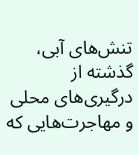تنش‌های آبی، گذشته از درگیری‌های محلی و مهاجرت‌هایی که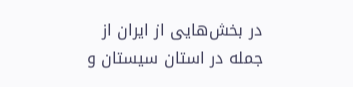در بخش‌هایی از ایران از جمله در استان سیستان و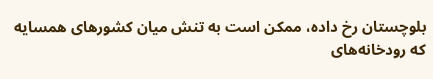بلوچستان رخ داده، ممکن است به تنش میان کشورهای همسایه که رودخانه‌های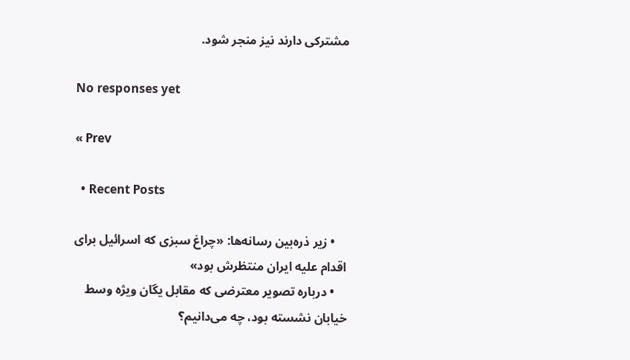مشترکی دارند نیز منجر شود.

No responses yet

« Prev

  • Recent Posts

    • زیر ذره‌بین رسانه‌ها: «چراغ سبزی که اسرائیل برای اقدام علیه ایران منتظرش بود»
    • درباره تصویر معترضی که مقابل یگان ویژه وسط خیابان نشسته‌ بود، چه می‌دانیم؟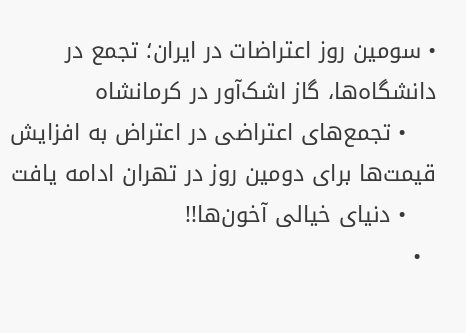• سومین روز اعتراضات در ایران؛ تجمع در دانشگاه‌ها، گاز اشک‌آور در کرمانشاه
    • تجمع‌های اعتراضی در اعتراض به افزایش قیمت‌ها برای دومین روز در تهران ادامه یافت
    • دنیای خیالی آخون‌ها!!
  •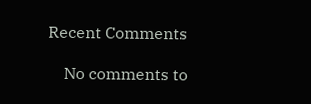Recent Comments

    No comments to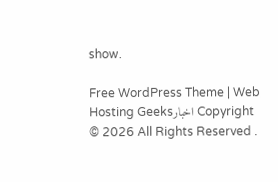show.

Free WordPress Theme | Web Hosting Geeksاخبار Copyright © 2026 All Rights Reserved .